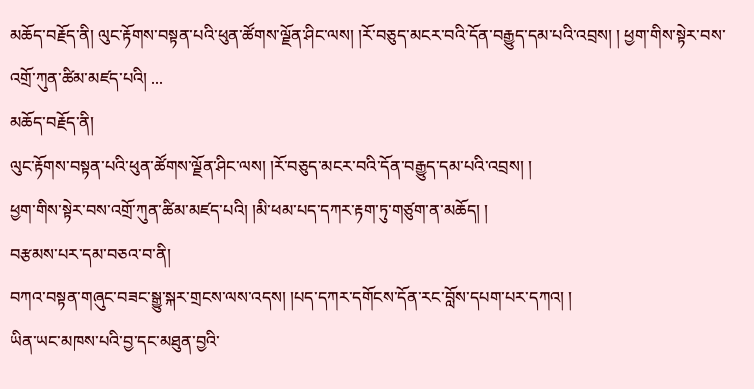མཆོད་བརྗོད་ནི། ལུང་རྟོགས་བསྟན་པའི་ཕུན་ཚོགས་ལྗོན་ཤིང་ལས། །རོ་བཅུད་མངར་བའི་དོན་བརྒྱུད་དམ་པའི་འབྲས། ། ཕྱག་གིས་སྟེར་བས་འགྲོ་ཀུན་ཚིམ་མཛད་པའི། ...
མཆོད་བརྗོད་ནི།
ལུང་རྟོགས་བསྟན་པའི་ཕུན་ཚོགས་ལྗོན་ཤིང་ལས། །རོ་བཅུད་མངར་བའི་དོན་བརྒྱུད་དམ་པའི་འབྲས། །
ཕྱག་གིས་སྟེར་བས་འགྲོ་ཀུན་ཚིམ་མཛད་པའི། །མི་ཕམ་པད་དཀར་རྟག་ཏུ་གཙུག་ན་མཆོད། །
བརྩམས་པར་དམ་བཅའ་བ་ནི།
བཀའ་བསྟན་གཞུང་བཟང་སྒྱུ་སྐར་གྲངས་ལས་འདས། །པད་དཀར་དགོངས་དོན་རང་བློས་དཔག་པར་དཀའ། །
ཡིན་ཡང་མཁས་པའི་བྱ་དང་མཐུན་བྱའི་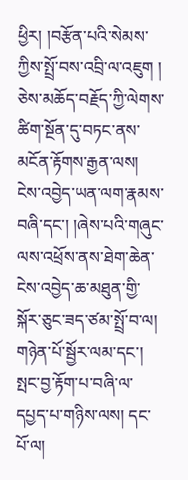ཕྱིར། །བརྩོན་པའི་སེམས་ཀྱིས་སྤྲོ་བས་འབྲི་ལ་འཇུག །
ཅེས་མཆོད་བརྗོད་ཀྱི་ལེགས་ཚིག་སྔོན་དུ་བཏང་ནས་མངོན་རྟོགས་རྒྱན་ལས། ངེས་འབྱེད་ཡན་ལག་རྣམས་བཞི་དང་། །ཞེས་པའི་གཞུང་ལས་འཕྲོས་ནས་ཐེག་ཆེན་ངེས་འབྱེད་ཆ་མཐུན་གྱི་སྐོར་ཅུང་ཟད་ཙམ་སྤྲོ་བ་ལ། གཉེན་པོ་སྦྱོར་ལམ་དང་། སྤང་བྱ་རྟོག་པ་བཞི་ལ་དཔྱད་པ་གཉིས་ལས། དང་པོ་ལ།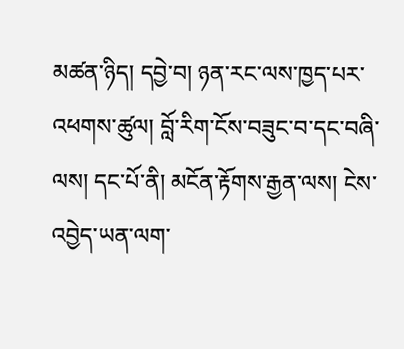མཚན་ཉིད། དབྱེ་བ། ཉན་རང་ལས་ཁྱད་པར་འཕགས་ཚུལ། བློ་རིག་ངོས་བཟུང་བ་དང་བཞི་ལས། དང་པོ་ནི། མངོན་རྟོགས་རྒྱན་ལས། ངེས་འབྱེད་ཡན་ལག་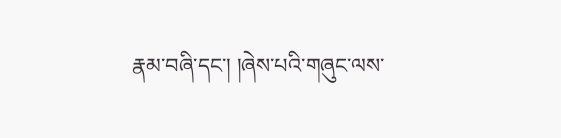རྣམ་བཞི་དང་། །ཞེས་པའི་གཞུང་ལས་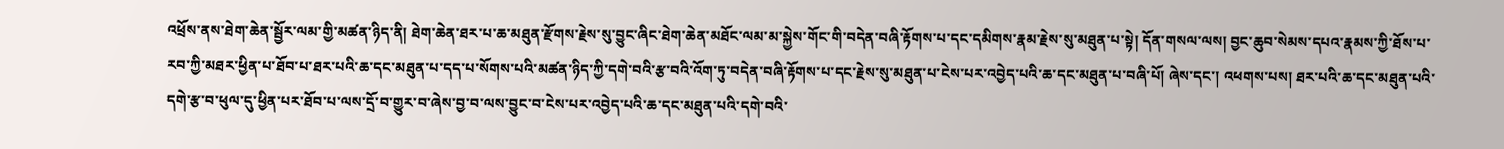འཕྲོས་ནས་ཐེག་ཆེན་སྦྱོར་ལམ་གྱི་མཚན་ཉིད་ནི། ཐེག་ཆེན་ཐར་པ་ཆ་མཐུན་རྫོགས་རྗེས་སུ་བྱུང་ཞིང་ཐེག་ཆེན་མཐོང་ལམ་མ་སྐྱེས་གོང་གི་བདེན་བཞི་རྟོགས་པ་དང་དམིགས་རྣམ་རྗེས་སུ་མཐུན་པ་སྟེ། དོན་གསལ་ལས། བྱང་ཆུབ་སེམས་དཔའ་རྣམས་ཀྱི་ཐོས་པ་རབ་ཀྱི་མཐར་ཕྱིན་པ་ཐོབ་པ་ཐར་པའི་ཆ་དང་མཐུན་པ་དད་པ་སོགས་པའི་མཚན་ཉིད་ཀྱི་དགེ་བའི་རྩ་བའི་འོག་ཏུ་བདེན་བཞི་རྟོགས་པ་དང་རྗེས་སུ་མཐུན་པ་ངེས་པར་འབྱེད་པའི་ཆ་དང་མཐུན་པ་བཞི་པོ། ཞེས་དང་། འཕགས་པས། ཐར་པའི་ཆ་དང་མཐུན་པའི་དགེ་རྩ་བ་ཕུལ་དུ་ཕྱིན་པར་ཐོབ་པ་ལས་དྲོ་བ་གྱུར་བ་ཞེས་བྱ་བ་ལས་བྱུང་བ་ངེས་པར་འབྱེད་པའི་ཆ་དང་མཐུན་པའི་དགེ་བའི་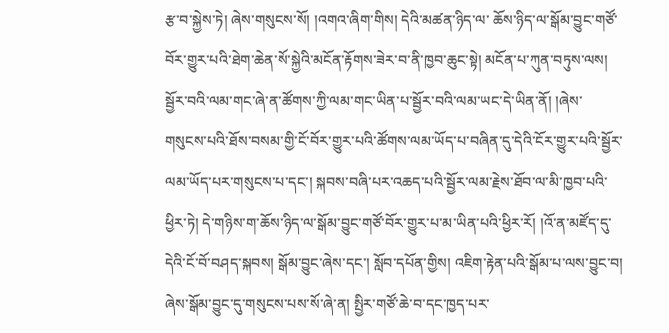རྩ་བ་སྐྱེས་ཏེ། ཞེས་གསུངས་སོ། །འགའ་ཞིག་གིས། དེའི་མཚན་ཉིད་ལ་ ཆོས་ཉིད་ལ་སྒོམ་བྱུང་གཙོ་བོར་གྱུར་པའི་ཐེག་ཆེན་སོ་སྐྱེའི་མངོན་རྟོགས་ཟེར་བ་ནི་ཁྱབ་ཆུང་སྟེ། མངོན་པ་ཀུན་བཏུས་ལས། སྦྱོར་བའི་ལམ་གང་ཞེ་ན་ཚོགས་ཀྱི་ལམ་གང་ཡིན་པ་སྦྱོར་བའི་ལམ་ཡང་དེ་ཡིན་ནོ། །ཞེས་གསུངས་པའི་ཐོས་བསམ་གྱི་ངོ་བོར་གྱུར་པའི་ཚོགས་ལམ་ཡོད་པ་བཞིན་དུ་དེའི་ངོར་གྱུར་པའི་སྦྱོར་ལམ་ཡོད་པར་གསུངས་པ་དང་། སྐབས་བཞི་པར་འཆད་པའི་སྦྱོར་ལམ་རྗེས་ཐོབ་ལ་མི་ཁྱབ་པའི་ཕྱིར་ཏེ། དེ་གཉིས་ག་ཆོས་ཉིད་ལ་སྒོམ་བྱུང་གཙོ་བོར་གྱུར་པ་མ་ཡིན་པའི་ཕྱིར་རོ། །འོ་ན་མཛོད་དུ་དེའི་ངོ་བོ་བཤད་སྐབས། སྒོམ་བྱུང་ཞེས་དང་། སློབ་དཔོན་གྱིས། འཇིག་རྟེན་པའི་སྒོམ་པ་ལས་བྱུང་བ། ཞེས་སྒོམ་བྱུང་དུ་གསུངས་པས་སོ་ཞེ་ན། སྤྱིར་གཙོ་ཆེ་བ་དང་ཁྱད་པར་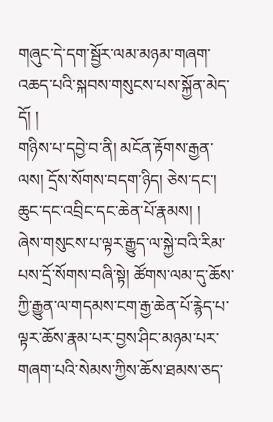གཞུང་དེ་དག་སྦྱོར་ལམ་མཉམ་གཞག་འཆད་པའི་སྐབས་གསུངས་པས་སྐྱོན་མེད་དོ། །
གཉིས་པ་དབྱེ་བ་ནི། མངོན་རྟོགས་རྒྱན་ལས། དྲོས་སོགས་བདག་ཉིད། ཅེས་དང་། ཆུང་དང་འབྲིང་དང་ཆེན་པོ་རྣམས། །
ཞེས་གསུངས་པ་ལྟར་རྒྱུད་ལ་སྐྱེ་བའི་རིམ་པས་དྲོ་སོགས་བཞི་སྟེ། ཚོགས་ལམ་དུ་ཆོས་ཀྱི་རྒྱུན་ལ་གདམས་ངག་རྒྱ་ཆེན་པོ་རྙེད་པ་ལྟར་ཆོས་རྣམ་པར་བྱས་ཤིང་མཉམ་པར་གཞག་པའི་སེམས་ཀྱིས་ཆོས་ཐམས་ཅད་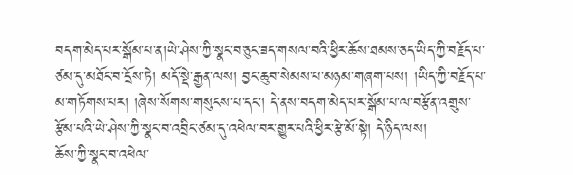བདག་མེད་པར་སྒོམ་པ་ན།ཡེ་ཤེས་ཀྱི་སྣང་བ་ཅུང་ཟད་གསལ་བའི་ཕྱིར་ཆོས་ཐམས་ཅད་ཡིད་ཀྱི་བརྗོད་པ་ཙམ་དུ་མཐོང་བ་དྲོས་ཏེ། མདོ་སྡེ་རྒྱན་ལས། བྱང་ཆུབ་སེམས་པ་མཉམ་གཞག་པས། །ཡིད་ཀྱི་བརྗོད་པ་མ་གཏོགས་པར། །ཞེས་སོགས་གསུངས་པ་དང་། དེ་ནས་བདག་མེད་པར་སྒོམ་པ་ལ་བརྩོན་འགྲུས་རྩོམ་པའི་ཡེ་ཤེས་ཀྱི་སྣང་བ་འབྲིང་ཙམ་དུ་འཕེལ་བར་གྱུར་པའི་ཕྱིར་རྩེ་མོ་སྟེ། དེ་ཉིད་ལས།
ཆོས་ཀྱི་སྣང་བ་འཕེལ་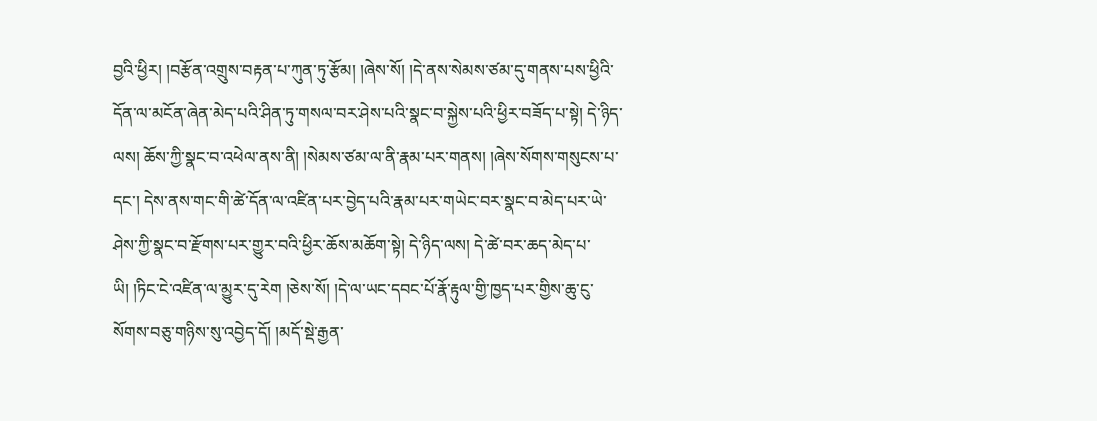བྱའི་ཕྱིར། །བརྩོན་འགྲུས་བརྟན་པ་ཀུན་ཏུ་རྩོམ། །ཞེས་སོ། །དེ་ནས་སེམས་ཙམ་དུ་གནས་པས་ཕྱིའི་དོན་ལ་མངོན་ཞེན་མེད་པའི་ཤིན་ཏུ་གསལ་བར་ཤེས་པའི་སྣང་བ་སྐྱེས་པའི་ཕྱིར་བཟོད་པ་སྟེ། དེ་ཉིད་ལས། ཆོས་ཀྱི་སྣང་བ་འཕེལ་ནས་ནི། །སེམས་ཙམ་ལ་ནི་རྣམ་པར་གནས། །ཞེས་སོགས་གསུངས་པ་དང་། དེས་ནས་གང་གི་ཚེ་དོན་ལ་འཛིན་པར་བྱེད་པའི་རྣམ་པར་གཡེང་བར་སྣང་བ་མེད་པར་ཡེ་ཤེས་ཀྱི་སྣང་བ་རྫོགས་པར་གྱུར་བའི་ཕྱིར་ཆོས་མཆོག་སྟེ། དེ་ཉིད་ལས། དེ་ཚེ་བར་ཆད་མེད་པ་ཡི། །ཏིང་ངེ་འཛིན་ལ་མྱུར་དུ་རེག །ཅེས་སོ། །དེ་ལ་ཡང་དབང་པོ་རྣོ་རྟུལ་གྱི་ཁྱད་པར་གྱིས་ཆུ་ངུ་སོགས་བཅུ་གཉིས་སུ་འབྱེད་དོ། །མདོ་སྡེ་རྒྱན་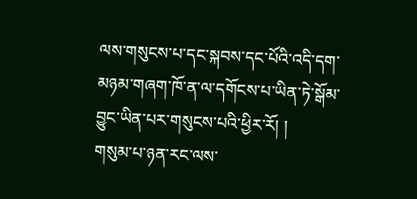ལས་གསུངས་པ་དང་སྐབས་དང་པོའི་འདི་དག་མཉམ་གཞག་ཁོ་ན་ལ་དགོངས་པ་ཡིན་ཏེ་སྒོམ་བྱུང་ཡིན་པར་གསུངས་པའི་ཕྱིར་རོ། །
གསུམ་པ་ཉན་རང་ལས་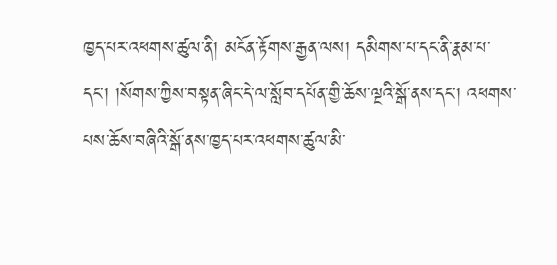ཁྱད་པར་འཕགས་ཚུལ་ནི། མངོན་རྟོགས་རྒྱན་ལས། དམིགས་པ་དང་ནི་རྣམ་པ་དང་། །སོགས་ཀྱིས་བསྟན་ཞིང་དེ་ལ་སློབ་དཔོན་གྱི་ཆོས་ལྔའི་སྒོ་ནས་དང་། འཕགས་པས་ཆོས་བཞིའི་སྒོ་ནས་ཁྱད་པར་འཕགས་ཚུལ་མི་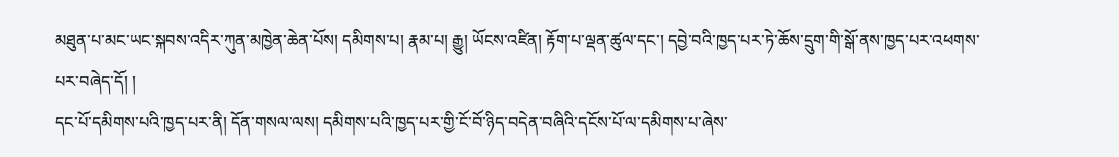མཐུན་པ་མང་ཡང་སྐབས་འདིར་ཀུན་མཁྱེན་ཆེན་པོས། དམིགས་པ། རྣམ་པ། རྒྱུ། ཡོངས་འཛིན། རྟོག་པ་ལྡན་ཚུལ་དང་། དབྱེ་བའི་ཁྱད་པར་ཏེ་ཆོས་དྲུག་གི་སྒོ་ནས་ཁྱད་པར་འཕགས་པར་བཞེད་དོ། །
དང་པོ་དམིགས་པའི་ཁྱད་པར་ནི། དོན་གསལ་ལས། དམིགས་པའི་ཁྱད་པར་གྱི་ངོ་བོ་ཉིད་བདེན་བཞིའི་དངོས་པོ་ལ་དམིགས་པ་ཞེས་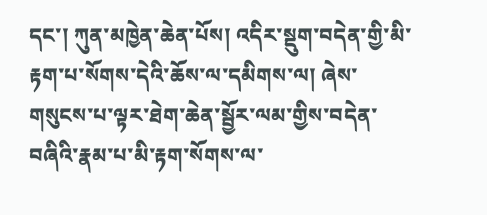དང་། ཀུན་མཁྱེན་ཆེན་པོས། འདིར་སྡུག་བདེན་གྱི་མི་རྟག་པ་སོགས་དེའི་ཆོས་ལ་དམིགས་ལ། ཞེས་གསུངས་པ་ལྟར་ཐེག་ཆེན་སྦྱོར་ལམ་གྱིས་བདེན་བཞིའི་རྣམ་པ་མི་རྟག་སོགས་ལ་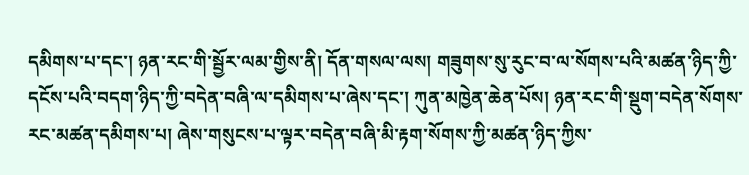དམིགས་པ་དང་། ཉན་རང་གི་སྦྱོར་ལམ་གྱིས་ནི། དོན་གསལ་ལས། གཟུགས་སུ་རུང་བ་ལ་སོགས་པའི་མཚན་ཉིད་ཀྱི་དངོས་པའི་བདག་ཉིད་ཀྱི་བདེན་བཞི་ལ་དམིགས་པ་ཞེས་དང་། ཀུན་མཁྱེན་ཆེན་པོས། ཉན་རང་གི་སྡུག་བདེན་སོགས་རང་མཚན་དམིགས་པ། ཞེས་གསུངས་པ་ལྟར་བདེན་བཞི་མི་རྟག་སོགས་ཀྱི་མཚན་ཉིད་ཀྱིས་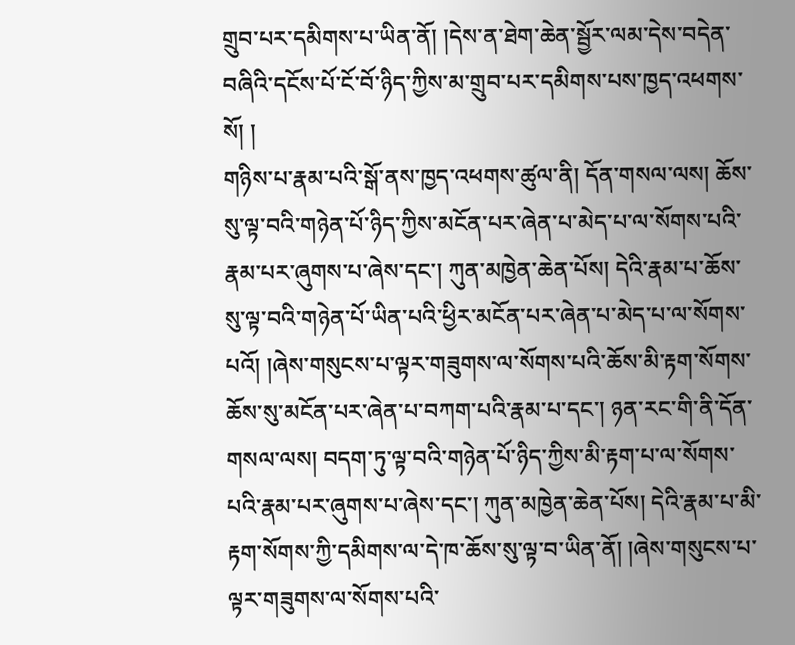གྲུབ་པར་དམིགས་པ་ཡིན་ནོ། །དེས་ན་ཐེག་ཆེན་སྦྱོར་ལམ་དེས་བདེན་བཞིའི་དངོས་པོ་ངོ་བོ་ཉིད་ཀྱིས་མ་གྲུབ་པར་དམིགས་པས་ཁྱད་འཕགས་སོ། །
གཉིས་པ་རྣམ་པའི་སྒོ་ནས་ཁྱད་འཕགས་ཚུལ་ནི། དོན་གསལ་ལས། ཆོས་སུ་ལྟ་བའི་གཉེན་པོ་ཉིད་ཀྱིས་མངོན་པར་ཞེན་པ་མེད་པ་ལ་སོགས་པའི་རྣམ་པར་ཞུགས་པ་ཞེས་དང་། ཀུན་མཁྱེན་ཆེན་པོས། དེའི་རྣམ་པ་ཆོས་སུ་ལྟ་བའི་གཉེན་པོ་ཡིན་པའི་ཕྱིར་མངོན་པར་ཞེན་པ་མེད་པ་ལ་སོགས་པའོ། །ཞེས་གསུངས་པ་ལྟར་གཟུགས་ལ་སོགས་པའི་ཆོས་མི་རྟག་སོགས་ཆོས་སུ་མངོན་པར་ཞེན་པ་བཀག་པའི་རྣམ་པ་དང་། ཉན་རང་གི་ནི་དོན་གསལ་ལས། བདག་ཏུ་ལྟ་བའི་གཉེན་པོ་ཉིད་ཀྱིས་མི་རྟག་པ་ལ་སོགས་པའི་རྣམ་པར་ཞུགས་པ་ཞེས་དང་། ཀུན་མཁྱེན་ཆེན་པོས། དེའི་རྣམ་པ་མི་རྟག་སོགས་ཀྱི་དམིགས་ལ་དེ་ཁ་ཆོས་སུ་ལྟ་བ་ཡིན་ནོ། །ཞེས་གསུངས་པ་ལྟར་གཟུགས་ལ་སོགས་པའི་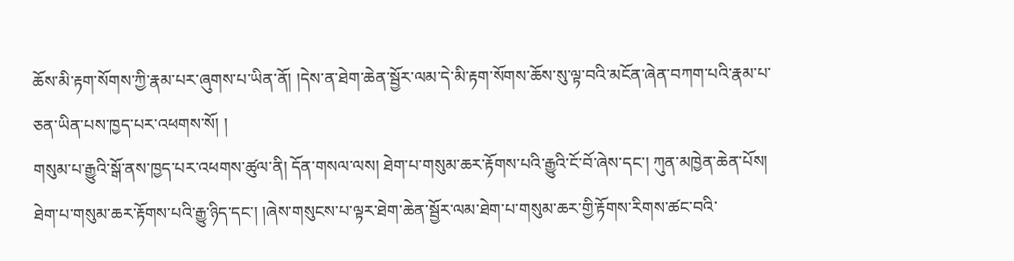ཆོས་མི་རྟག་སོགས་ཀྱི་རྣམ་པར་ཞུགས་པ་ཡིན་ནོ། །དེས་ན་ཐེག་ཆེན་སྦྱོར་ལམ་དེ་མི་རྟག་སོགས་ཆོས་སུ་ལྟ་བའི་མངོན་ཞེན་བཀག་པའི་རྣམ་པ་ཅན་ཡིན་པས་ཁྱད་པར་འཕགས་སོ། །
གསུམ་པ་རྒྱུའི་སྒོ་ནས་ཁྱད་པར་འཕགས་ཚུལ་ནི། དོན་གསལ་ལས། ཐེག་པ་གསུམ་ཆར་རྟོགས་པའི་རྒྱུའི་ངོ་བོ་ཞེས་དང་། ཀུན་མཁྱེན་ཆེན་པོས། ཐེག་པ་གསུམ་ཆར་རྟོགས་པའི་རྒྱུ་ཉིད་དང་། །ཞེས་གསུངས་པ་ལྟར་ཐེག་ཆེན་སྦྱོར་ལམ་ཐེག་པ་གསུམ་ཆར་གྱི་རྟོགས་རིགས་ཚང་བའི་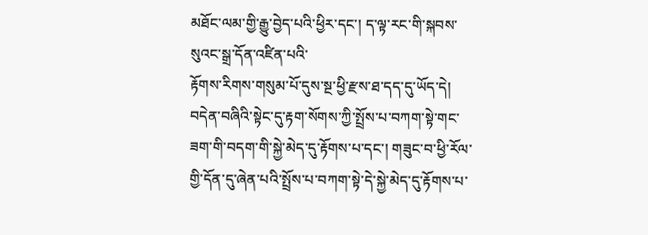མཐོང་ལམ་གྱི་རྒྱུ་བྱེད་པའི་ཕྱིར་དང་། ད་ལྟ་རང་གི་སྐབས་སུའང་སྒྲ་དོན་འཛིན་པའི་
རྟོགས་རིགས་གསུམ་པོ་དུས་སྔ་ཕྱི་རྫས་ཐ་དད་དུ་ཡོད་དེ། བདེན་བཞིའི་སྟེང་དུ་རྟག་སོགས་ཀྱི་སྤྲོས་པ་བཀག་སྟེ་གང་ཟག་གི་བདག་གི་སྐྱེ་མེད་དུ་རྟོགས་པ་དང་། གཟུང་བ་ཕྱི་རོལ་གྱི་དོན་དུ་ཞེན་པའི་སྤྲོས་པ་བཀག་སྟེ་དེ་སྐྱེ་མེད་དུ་རྟོགས་པ་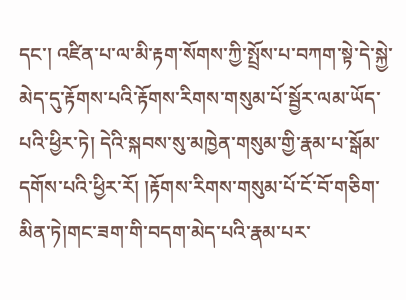དང་། འཛིན་པ་ལ་མི་རྟག་སོགས་ཀྱི་སྤྲོས་པ་བཀག་སྟེ་དེ་སྐྱེ་མེད་དུ་རྟོགས་པའི་རྟོགས་རིགས་གསུམ་པོ་སྦྱོར་ལམ་ཡོད་པའི་ཕྱིར་ཏེ། དེའི་སྐབས་སུ་མཁྱེན་གསུམ་གྱི་རྣམ་པ་སྒོམ་དགོས་པའི་ཕྱིར་རོ། །རྟོགས་རིགས་གསུམ་པོ་ངོ་བོ་གཅིག་མིན་ཏེ།གང་ཟག་གི་བདག་མེད་པའི་རྣམ་པར་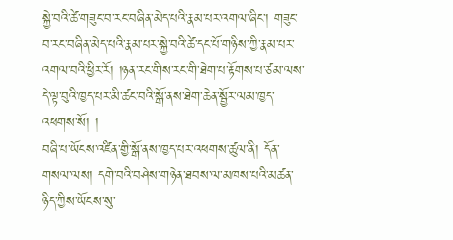སྐྱེ་བའི་ཚེ་གཟུང་བ་རང་བཞིན་མེད་པའི་རྣམ་པར་འགལ་ཞིང་། གཟུང་བ་རང་བཞིན་མེད་པའི་རྣམ་པར་སྐྱེ་བའི་ཚེ་དང་པོ་གཉིས་ཀྱི་རྣམ་པར་འགལ་བའི་ཕྱིར་རོ། །ཉན་རང་གིས་རང་གི་ཐེག་པ་རྟོགས་པ་ཙམ་ལས་དེ་ལྟ་བུའི་ཁྱད་པར་མི་ཚང་བའི་སྒོ་ནས་ཐེག་ཆེན་སྦྱོར་ལམ་ཁྱད་འཕགས་སོ། །
བཞི་པ་ཡོངས་འཛིན་གྱི་སྒོ་ནས་ཁྱད་པར་འཕགས་ཚུལ་ནི། དོན་གསལ་ལས། དགེ་བའི་བཤེས་གཉེན་ཐབས་ལ་མཁས་པའི་མཚན་ཉིད་ཀྱིས་ཡོངས་སུ་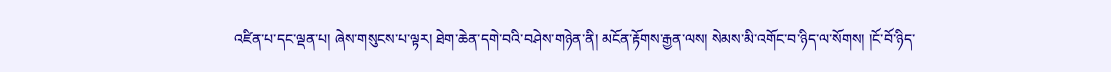འཛིན་པ་དང་ལྡན་པ། ཞེས་གསུངས་པ་ལྟར། ཐེག་ཆེན་དགེ་བའི་བཤེས་གཉེན་ནི། མངོན་རྟོགས་རྒྱན་ལས། སེམས་མི་འགོང་བ་ཉིད་ལ་སོགས། །ངོ་བོ་ཉིད་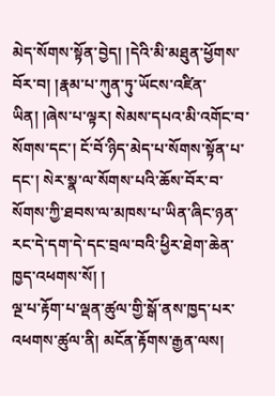མེད་སོགས་སྟོན་བྱེད། །དེའི་མི་མཐུན་ཕྱོགས་བོར་བ། །རྣམ་པ་ཀུན་ཏུ་ཡོངས་འཛིན་ཡིན། །ཞེས་པ་ལྟར། སེམས་དཔའ་མི་འགོང་བ་སོགས་དང་། ངོ་བོ་ཉིད་མེད་པ་སོགས་སྟོན་པ་དང་། སེར་སྣ་ལ་སོགས་པའི་ཆོས་བོར་བ་སོགས་ཀྱི་ཐབས་ལ་མཁས་པ་ཡིན་ཞིང་ཉན་རང་དེ་དག་དེ་དང་བྲལ་བའི་ཕྱིར་ཐེག་ཆེན་ཁྱད་འཕགས་སོ། །
ལྔ་པ་རྟོག་པ་ལྡན་ཚུལ་གྱི་སྒོ་ནས་ཁྱད་པར་འཕགས་ཚུལ་ནི། མངོན་རྟོགས་རྒྱན་ལས།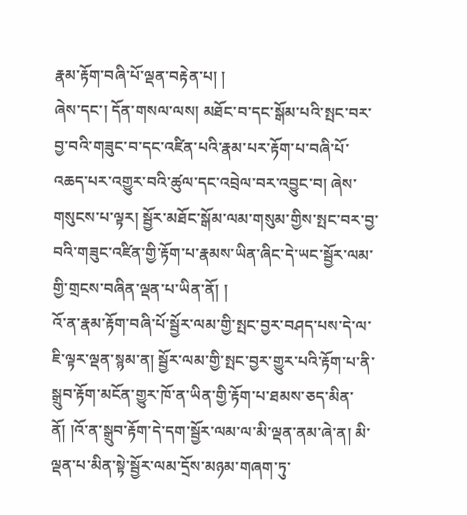རྣམ་རྟོག་བཞི་པོ་ལྡན་བརྟེན་པ། །
ཞེས་དང་། དོན་གསལ་ལས། མཐོང་བ་དང་སྒོམ་པའི་སྤང་བར་བྱ་བའི་གཟུང་བ་དང་འཛིན་པའི་རྣམ་པར་རྟོག་པ་བཞི་པོ་འཆད་པར་འགྱུར་བའི་ཚུལ་དང་འབྲེལ་བར་འབྱུང་བ། ཞེས་གསུངས་པ་ལྟར། སྦྱོར་མཐོང་སྒོམ་ལམ་གསུམ་གྱིས་སྤང་བར་བྱ་བའི་གཟུང་འཛིན་གྱི་རྟོག་པ་རྣམས་ཡིན་ཞིང་དེ་ཡང་སྦྱོར་ལམ་གྱི་གྲངས་བཞིན་ལྡན་པ་ཡིན་ནོ། །
འོ་ན་རྣམ་རྟོག་བཞི་པོ་སྦྱོར་ལམ་གྱི་སྤང་བྱར་བཤད་པས་དེ་ལ་ཇི་ལྟར་ལྡན་སྙམ་ན། སྦྱོར་ལམ་གྱི་སྤང་བྱར་གྱུར་པའི་རྟོག་པ་ནི་སྒྲུབ་རྟོག་མངོན་གྱུར་ཁོ་ན་ཡིན་གྱི་རྟོག་པ་ཐམས་ཅད་མིན་ནོ། །འོ་ན་སྒྲུབ་རྟོག་དེ་དག་སྦྱོར་ལམ་ལ་མི་ལྡན་ནམ་ཞེ་ན། མི་ལྡན་པ་མིན་སྟེ་སྦྱོར་ལམ་དྲོས་མཉམ་གཞག་ཏུ་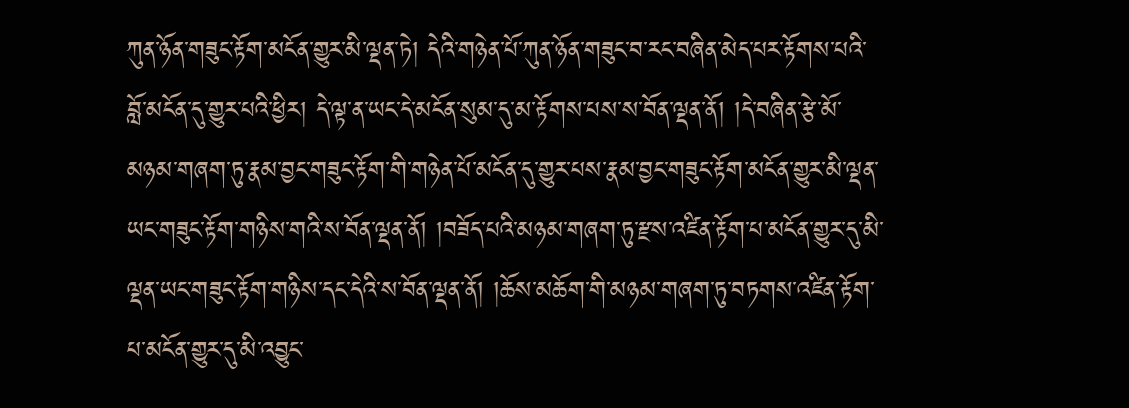ཀུན་ཉོན་གཟུང་རྟོག་མངོན་གྱུར་མི་ལྡན་ཏེ། དེའི་གཉེན་པོ་ཀུན་ཉོན་གཟུང་བ་རང་བཞིན་མེད་པར་རྟོགས་པའི་བློ་མངོན་དུ་གྱུར་པའི་ཕྱིར། དེ་ལྟ་ན་ཡང་དེ་མངོན་སུམ་དུ་མ་རྟོགས་པས་ས་བོན་ལྡན་ནོ། །དེ་བཞིན་རྩེ་མོ་མཉམ་གཞག་ཏུ་རྣམ་བྱང་གཟུང་རྟོག་གི་གཉེན་པོ་མངོན་དུ་གྱུར་པས་རྣམ་བྱང་གཟུང་རྟོག་མངོན་གྱུར་མི་ལྡན་ཡང་གཟུང་རྟོག་གཉིས་གའི་ས་བོན་ལྡན་ནོ། །བཟོད་པའི་མཉམ་གཞག་ཏུ་རྫས་འཛིན་རྟོག་པ་མངོན་གྱུར་དུ་མི་ལྡན་ཡང་གཟུང་རྟོག་གཉིས་དང་དེའི་ས་བོན་ལྡན་ནོ། །ཆོས་མཆོག་གི་མཉམ་གཞག་ཏུ་བཏགས་འཛིན་རྟོག་པ་མངོན་གྱུར་དུ་མི་འབྱུང་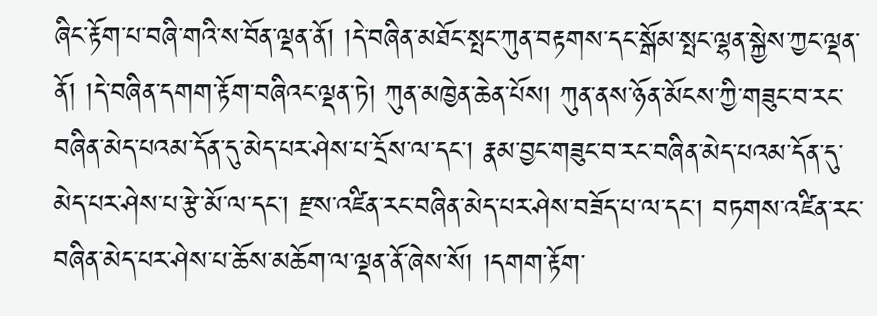ཞིང་རྟོག་པ་བཞི་གའི་ས་བོན་ལྡན་ནོ། །དེ་བཞིན་མཐོང་སྤང་ཀུན་བརྟགས་དང་སྒོམ་སྤང་ལྷན་སྐྱེས་ཀྱང་ལྡན་ནོ། །དེ་བཞིན་དགག་རྟོག་བཞིའང་ལྡན་ཏེ། ཀུན་མཁྱེན་ཆེན་པོས། ཀུན་ནས་ཉོན་མོངས་ཀྱི་གཟུང་བ་རང་བཞིན་མེད་པའམ་དོན་དུ་མེད་པར་ཤེས་པ་དྲོས་ལ་དང་། རྣམ་བྱང་གཟུང་བ་རང་བཞིན་མེད་པའམ་དོན་དུ་མེད་པར་ཤེས་པ་རྩེ་མོ་ལ་དང་། རྫས་འཛིན་རང་བཞིན་མེད་པར་ཤེས་བཟོད་པ་ལ་དང་། བཏགས་འཛིན་རང་བཞིན་མེད་པར་ཤེས་པ་ཆོས་མཆོག་ལ་ལྡན་ནོ་ཞེས་སོ། །དགག་རྟོག་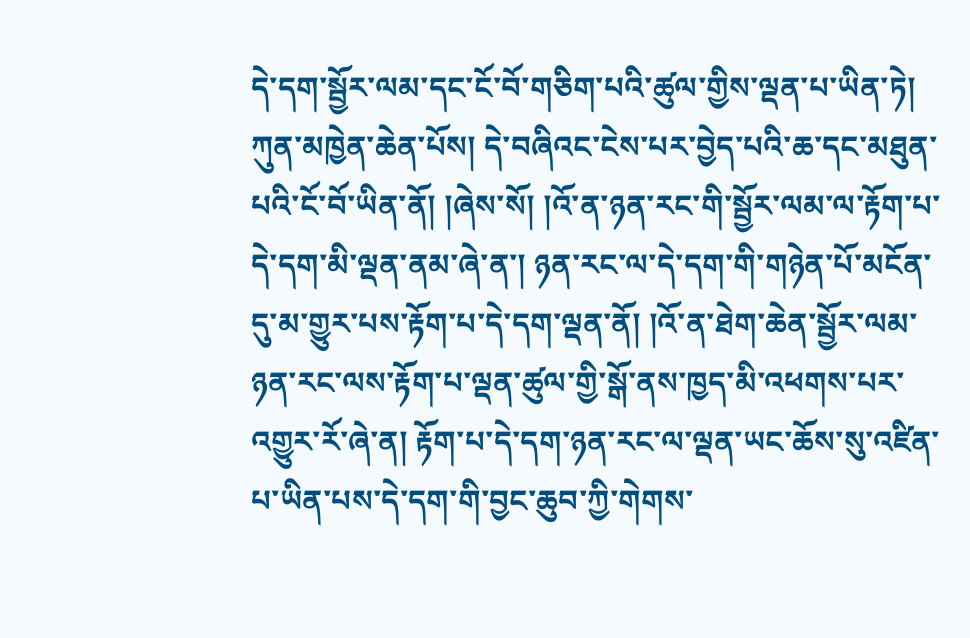དེ་དག་སྦྱོར་ལམ་དང་ངོ་བོ་གཅིག་པའི་ཚུལ་གྱིས་ལྡན་པ་ཡིན་ཏེ། ཀུན་མཁྱེན་ཆེན་པོས། དེ་བཞིའང་ངེས་པར་བྱེད་པའི་ཆ་དང་མཐུན་པའི་ངོ་བོ་ཡིན་ནོ། །ཞེས་སོ། །འོ་ན་ཉན་རང་གི་སྦྱོར་ལམ་ལ་རྟོག་པ་དེ་དག་མི་ལྡན་ནམ་ཞེ་ན་། ཉན་རང་ལ་དེ་དག་གི་གཉེན་པོ་མངོན་དུ་མ་གྱུར་པས་རྟོག་པ་དེ་དག་ལྡན་ནོ། །འོ་ན་ཐེག་ཆེན་སྦྱོར་ལམ་ཉན་རང་ལས་རྟོག་པ་ལྡན་ཚུལ་གྱི་སྒོ་ནས་ཁྱད་མི་འཕགས་པར་འགྱུར་རོ་ཞེ་ན། རྟོག་པ་དེ་དག་ཉན་རང་ལ་ལྡན་ཡང་ཆོས་སུ་འཛིན་པ་ཡིན་པས་དེ་དག་གི་བྱང་ཆུབ་ཀྱི་གེགས་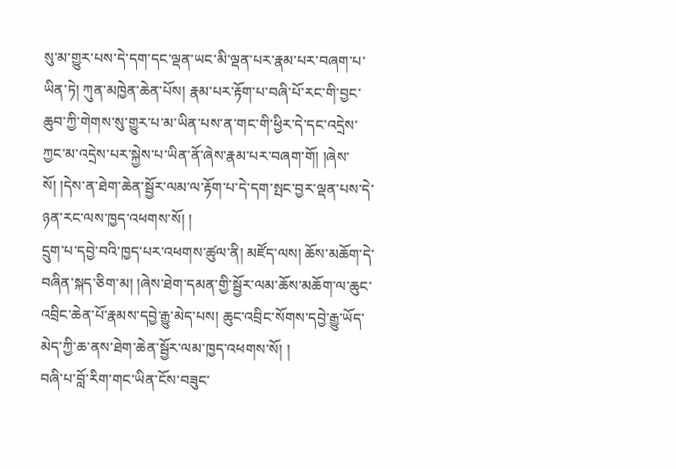སུ་མ་གྱུར་པས་དེ་དག་དང་ལྡན་ཡང་མི་ལྡན་པར་རྣམ་པར་བཞག་པ་ཡིན་ཏེ། ཀུན་མཁྱེན་ཆེན་པོས། རྣམ་པར་རྟོག་པ་བཞི་པོ་རང་གི་བྱང་ཆུབ་ཀྱི་གེགས་སུ་གྱུར་པ་མ་ཡིན་པས་ན་གང་གི་ཕྱིར་དེ་དང་འདྲེས་ཀྱང་མ་འདྲེས་པར་སྐྱེས་པ་ཡིན་ནོ་ཞེས་རྣམ་པར་བཞག་གོ། །ཞེས་སོ། །དེས་ན་ཐེག་ཆེན་སྦྱོར་ལམ་ལ་རྟོག་པ་དེ་དག་སྤང་བྱར་ལྡན་པས་དེ་ཉན་རང་ལས་ཁྱད་འཕགས་སོ། །
དྲུག་པ་དབྱེ་བའི་ཁྱད་པར་འཕགས་ཚུལ་ནི། མཛོད་ལས། ཆོས་མཆོག་དེ་བཞིན་སྐད་ཅིག་མ། །ཞེས་ཐེག་དམན་གྱི་སྦྱོར་ལམ་ཆོས་མཆོག་ལ་ཆུང་འབྲིང་ཆེན་པོ་རྣམས་དབྱེ་རྒྱུ་མེད་པས། ཆུང་འབྲིང་སོགས་དབྱེ་རྒྱུ་ཡོད་མེད་ཀྱི་ཆ་ནས་ཐེག་ཆེན་སྦྱོར་ལམ་ཁྱད་འཕགས་སོ། །
བཞི་པ་བློ་རིག་གང་ཡིན་ངོས་བཟུང་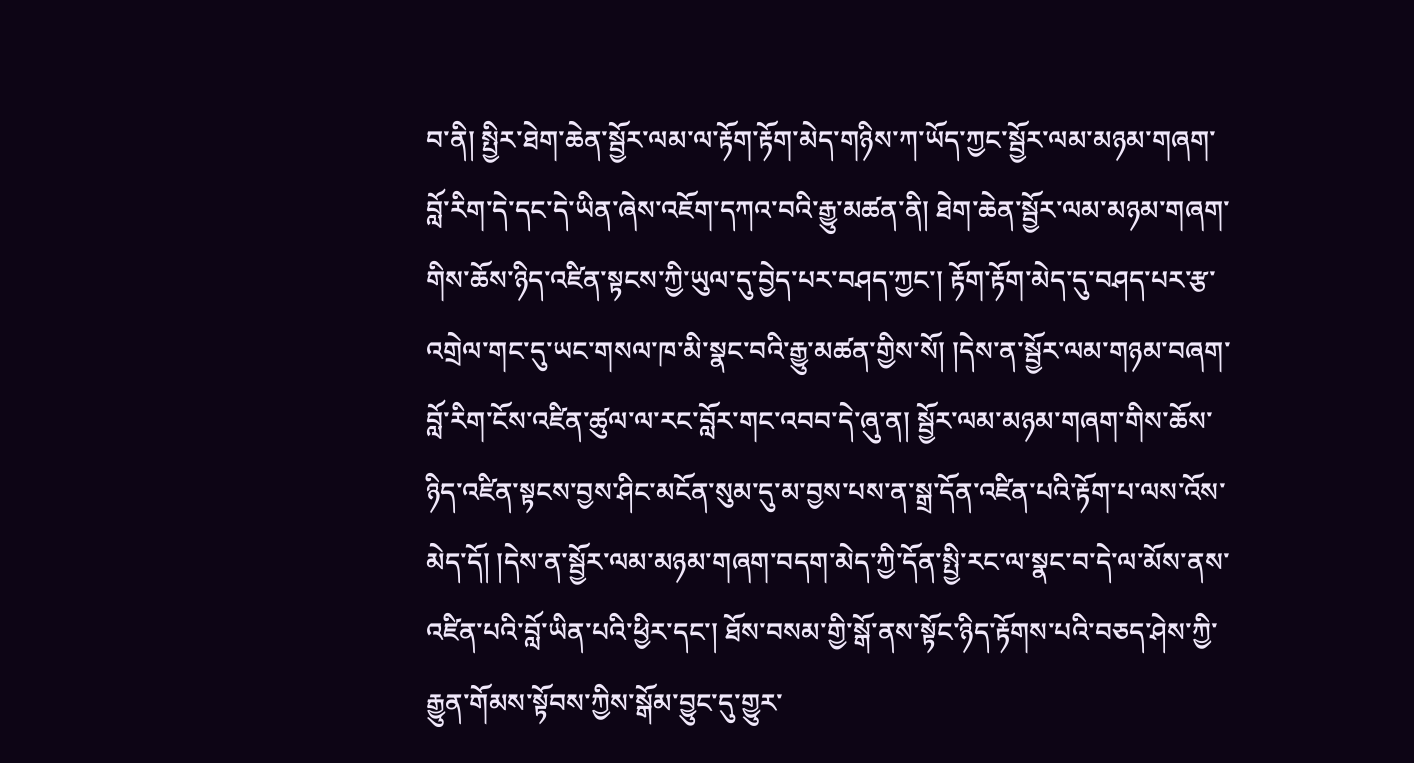བ་ནི། སྤྱིར་ཐེག་ཆེན་སྦྱོར་ལམ་ལ་རྟོག་རྟོག་མེད་གཉིས་ཀ་ཡོད་ཀྱང་སྦྱོར་ལམ་མཉམ་གཞག་བློ་རིག་དེ་དང་དེ་ཡིན་ཞེས་འཇོག་དཀའ་བའི་རྒྱུ་མཚན་ནི། ཐེག་ཆེན་སྦྱོར་ལམ་མཉམ་གཞག་གིས་ཆོས་ཉིད་འཛིན་སྟངས་ཀྱི་ཡུལ་དུ་བྱེད་པར་བཤད་ཀྱང་། རྟོག་རྟོག་མེད་དུ་བཤད་པར་རྩ་འགྲེལ་གང་དུ་ཡང་གསལ་ཁ་མི་སྣང་བའི་རྒྱུ་མཚན་གྱིས་སོ། །དེས་ན་སྦྱོར་ལམ་གཉམ་བཞག་བློ་རིག་ངོས་འཛིན་ཚུལ་ལ་རང་བློར་གང་འབབ་དེ་ཞུ་ན། སྦྱོར་ལམ་མཉམ་གཞག་གིས་ཆོས་ཉིད་འཛིན་སྟངས་བྱས་ཤིང་མངོན་སུམ་དུ་མ་བྱས་པས་ན་སྒྲ་དོན་འཛིན་པའི་རྟོག་པ་ལས་འོས་མེད་དོ། །དེས་ན་སྦྱོར་ལམ་མཉམ་གཞག་བདག་མེད་ཀྱི་དོན་སྤྱི་རང་ལ་སྣང་བ་དེ་ལ་མོས་ནས་འཛིན་པའི་བློ་ཡིན་པའི་ཕྱིར་དང་། ཐོས་བསམ་གྱི་སྒོ་ནས་སྟོང་ཉིད་རྟོགས་པའི་བཅད་ཤེས་ཀྱི་རྒྱུན་གོམས་སྟོབས་ཀྱིས་སྒོམ་བྱུང་དུ་གྱུར་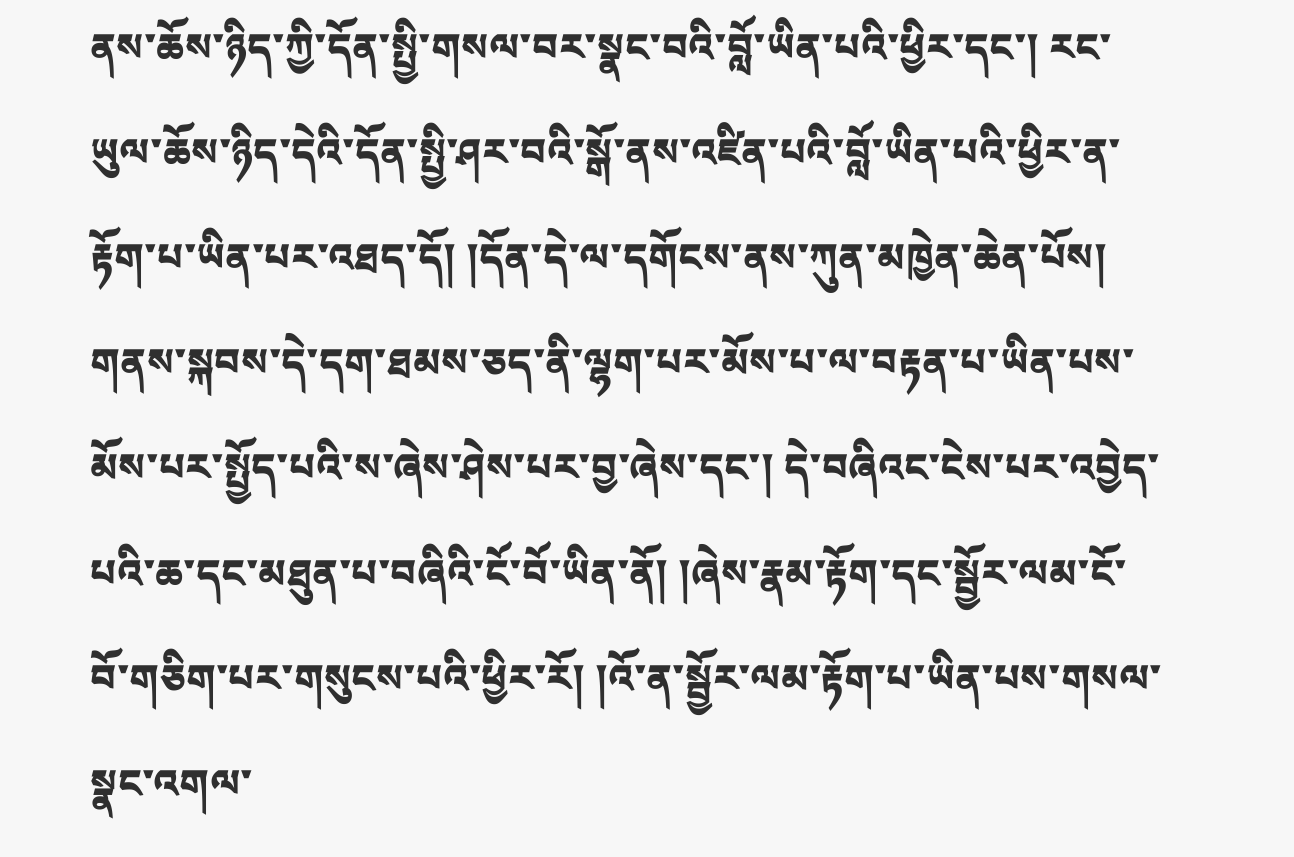ནས་ཆོས་ཉིད་ཀྱི་དོན་སྤྱི་གསལ་བར་སྣང་བའི་བློ་ཡིན་པའི་ཕྱིར་དང་། རང་ཡུལ་ཆོས་ཉིད་དེའི་དོན་སྤྱི་ཤར་བའི་སྒོ་ནས་འཛིན་པའི་བློ་ཡིན་པའི་ཕྱིར་ན་རྟོག་པ་ཡིན་པར་འཐད་དོ། །དོན་དེ་ལ་དགོངས་ནས་ཀུན་མཁྱེན་ཆེན་པོས། གནས་སྐབས་དེ་དག་ཐམས་ཅད་ནི་ལྷག་པར་མོས་པ་ལ་བརྟན་པ་ཡིན་པས་མོས་པར་སྤྱོད་པའི་ས་ཞེས་ཤེས་པར་བྱ་ཞེས་དང་། དེ་བཞིའང་ངེས་པར་འབྱེད་པའི་ཆ་དང་མཐུན་པ་བཞིའི་ངོ་བོ་ཡིན་ནོ། །ཞེས་རྣམ་རྟོག་དང་སྦྱོར་ལམ་ངོ་བོ་གཅིག་པར་གསུངས་པའི་ཕྱིར་རོ། །འོ་ན་སྦྱོར་ལམ་རྟོག་པ་ཡིན་པས་གསལ་སྣང་འགལ་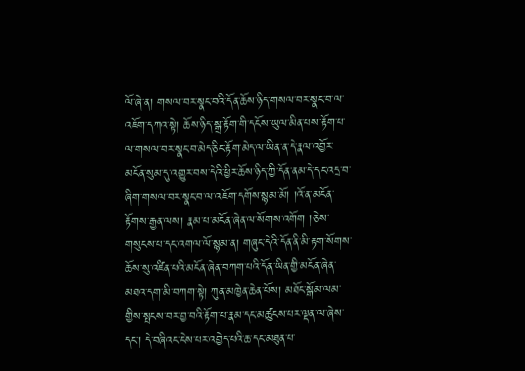ལོ་ཞེ་ན། གསལ་བར་སྣང་བའི་དོན་ཆོས་ཉིད་གསལ་བར་སྣང་བ་ལ་འཇོག་དཀའ་སྟེ། ཆོས་ཉིད་སྒྲ་རྟོག་གི་དངོས་ཡུལ་མིན་པས་རྟོག་པ་ལ་གསལ་བར་སྣང་བ་མེད་ཅིང་རྟོག་མེད་ལ་ཡིན་ན་དེ་རྣལ་འབྱོར་མངོན་སུམ་དུ་འགྱུར་བས་དེའི་ཕྱིར་ཆོས་ཉིད་ཀྱི་དོན་ནམ་དེ་དང་འདྲ་བ་ཞིག་གསལ་བར་སྣང་བ་ལ་འཇོག་དགོས་སྙམ་མོ། །འོ་ན་མངོན་རྟོགས་རྒྱན་ལས། རྣམ་པ་མངོན་ཞེན་ལ་སོགས་འགོག །ཅེས་གསུངས་པ་དང་འགལ་ལོ་སྙམ་ན། གཞུང་དེའི་དོན་ནི་མི་རྟག་སོགས་ཆོས་སུ་འཛིན་པའི་མངོན་ཞེན་བཀག་པའི་དོན་ཡིན་གྱི་མངོན་ཞེན་མཐའ་དག་མི་བཀག་སྟེ། ཀུན་མཁྱེན་ཆེན་པོས། མཐོང་སྒོམ་ལམ་གྱིས་སྤངས་བར་བྱ་བའི་རྟོག་པ་རྣམ་དང་མཚུངས་པར་ལྡན་ལ་ཞེས་དང་། དེ་བཞིའང་ངེས་པར་འབྱེད་པའི་ཆ་དང་མཐུན་པ་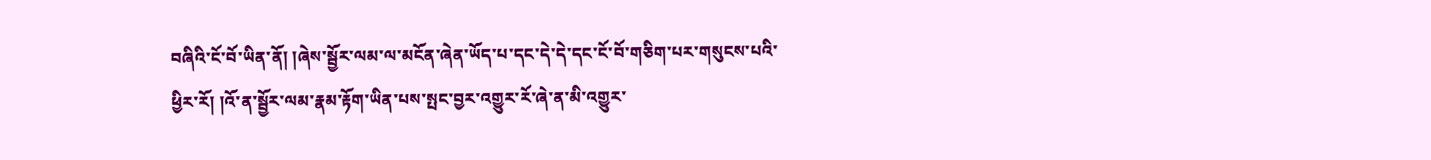བཞིའི་ངོ་བོ་ཡིན་ནོ། །ཞེས་སྦྱོར་ལམ་ལ་མངོན་ཞེན་ཡོད་པ་དང་དེ་དེ་དང་ངོ་བོ་གཅིག་པར་གསུངས་པའི་ཕྱིར་རོ། །འོ་ན་སྦྱོར་ལམ་རྣམ་རྟོག་ཡིན་པས་སྤང་བྱར་འགྱུར་རོ་ཞེ་ན་མི་འགྱུར་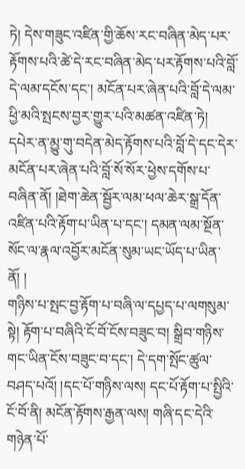ཏེ། དེས་གཟུང་འཛིན་གྱི་ཆོས་རང་བཞིན་མེད་པར་རྟོགས་པའི་ཚེ་དེ་རང་བཞིན་མེད་པར་རྟོགས་པའི་བློ་དེ་ལམ་དངོས་དང་། མངོན་པར་ཞེན་པའི་བློ་དེ་ལམ་ཕྱི་མའི་སྤངས་བྱར་གྱུར་པའི་མཚན་འཛིན་ཏེ། དཔེར་ན་མྱུ་གུ་བདེན་མེད་རྟོགས་པའི་བློ་དེ་དང་དེར་མངོན་པར་ཞེན་པའི་བློ་སོ་སོར་ཕྱེས་དགོས་པ་བཞིན་ནོ། །ཐེག་ཆེན་སྦྱོར་ལམ་ཕལ་ཆེར་སྒྲ་དོན་འཛིན་པའི་རྟོག་པ་ཡིན་པ་དང་། དམན་ལམ་སྔོན་སོང་ལ་རྣལ་འབྱོར་མངོན་སུམ་ཡང་ཡོད་པ་ཡིན་ནོ། །
གཉིས་པ་སྤང་བྱ་རྟོག་པ་བཞི་ལ་དཔྱད་པ་ལགསུམ་སྟེ། རྟོག་པ་བཞིའི་ངོ་བོ་ངོས་བཟུང་བ། སྒྲིབ་གཉིས་གང་ཡིན་ངོས་བཟུང་བ་དང་། དེ་དག་སྤོང་ཚུལ་བཤད་པའོ། །དང་པོ་གཉིས་ལས། དང་པོ་རྟོག་པ་སྤྱིའི་ངོ་བོ་ནི། མངོན་རྟོགས་རྒྱན་ལས། གཞི་དང་དེའི་གཉེན་པོ་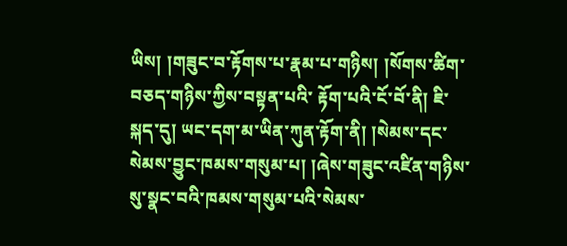ཡིས། །གཟུང་བ་རྟོགས་པ་རྣམ་པ་གཉིས། །སོགས་ཚིག་བཅད་གཉིས་ཀྱིས་བསྟན་པའི་ རྟོག་པའི་ངོ་བོ་ནི། ཇི་སྐད་དུ། ཡང་དག་མ་ཡིན་ཀུན་རྟོག་ནི། །སེམས་དང་སེམས་བྱུང་ཁམས་གསུམ་པ། །ཞེས་གཟུང་འཛིན་གཉིས་སུ་སྣང་བའི་ཁམས་གསུམ་པའི་སེམས་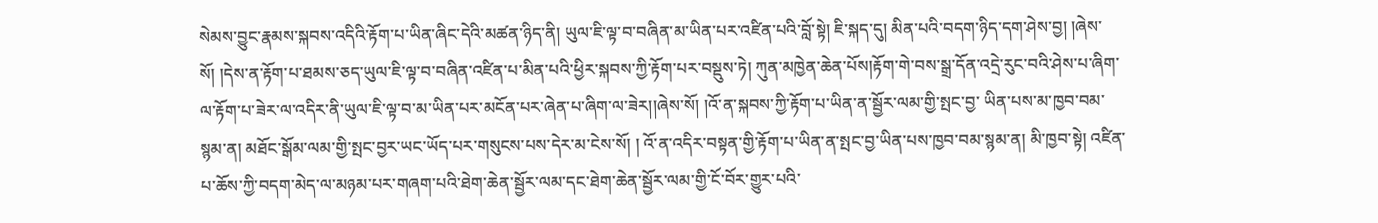སེམས་བྱུང་རྣམས་སྐབས་འདིའི་རྟོག་པ་ཡིན་ཞིང་དེའི་མཚན་ཉིད་ནི། ཡུལ་ཇི་ལྟ་བ་བཞིན་མ་ཡིན་པར་འཛིན་པའི་བློ་སྟེ། ཇི་སྐད་དུ། མིན་པའི་བདག་ཉིད་དག་ཤེས་བྱ། །ཞེས་སོ། །དེས་ན་རྟོག་པ་ཐམས་ཅད་ཡུལ་ཇི་ལྟ་བ་བཞིན་འཛིན་པ་མིན་པའི་ཕྱིར་སྐབས་ཀྱི་རྟོག་པར་བསྡུས་ཏེ། ཀུན་མཁྱེན་ཆེན་པོས།རྟོག་གེ་བས་སྒྲ་དོན་འདྲེ་རུང་བའི་ཤེས་པ་ཞིག་ལ་རྟོག་པ་ཟེར་ལ་འདིར་ནི་ཡུལ་ཇི་ལྟ་བ་མ་ཡིན་པར་མངོན་པར་ཞེན་པ་ཞིག་ལ་ཟེར།།ཞེས་སོ། །འོ་ན་སྐབས་ཀྱི་རྟོག་པ་ཡིན་ན་སྦྱོར་ལམ་གྱི་སྤང་བྱ་ ཡིན་པས་མ་ཁྱབ་བམ་སྙམ་ན། མཐོང་སྒོམ་ལམ་གྱི་སྤང་བྱར་ཡང་ཡོད་པར་གསུངས་པས་དེར་མ་ངེས་སོ། ། འོ་ན་འདིར་བསྟན་གྱི་རྟོག་པ་ཡིན་ན་སྤང་བྱ་ཡིན་པས་ཁྱབ་བམ་སྙམ་ན། མི་ཁྱབ་སྟེ། འཛིན་པ་ཆོས་ཀྱི་བདག་མེད་ལ་མཉམ་པར་གཞག་པའི་ཐེག་ཆེན་སྦྱོར་ལམ་དང་ཐེག་ཆེན་སྦྱོར་ལམ་གྱི་ངོ་བོར་གྱུར་པའི་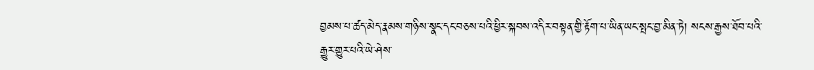བྱམས་པ་ཚད་མེད་རྣམས་གཉིས་སྣང་དང་བཅས་པའི་ཕྱིར་སྐབས་འདིར་བསྟན་གྱི་རྟོག་པ་ཡིན་ཡང་སྤང་བྱ་མིན་ཏེ། སངས་རྒྱས་ཐོབ་པའི་རྒྱུར་གྱུར་པའི་ཡེ་ཤེས་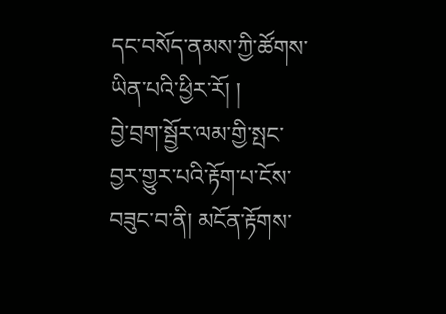དང་བསོད་ནམས་ཀྱི་ཚོགས་ཡིན་པའི་ཕྱིར་རོ། །
བྱེ་བྲག་སྦྱོར་ལམ་གྱི་སྤང་བྱར་གྱུར་པའི་རྟོག་པ་ངོས་བཟུང་བ་ནི། མངོན་རྟོགས་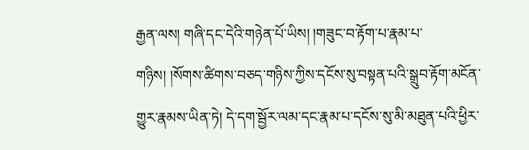རྒྱན་ལས། གཞི་དང་དེའི་གཉེན་པོ་ཡིས། །གཟུང་བ་རྟོག་པ་རྣམ་པ་གཉིས། །སོགས་ཚིགས་བཅད་གཉིས་ཀྱིས་དངོས་སུ་བསྟན་པའི་སྒྲུབ་རྟོག་མངོན་གྱུར་རྣམས་ཡིན་ཏེ། དེ་དག་སྦྱོར་ལམ་དང་རྣམ་པ་དངོས་སུ་མི་མཐུན་པའི་ཕྱིར་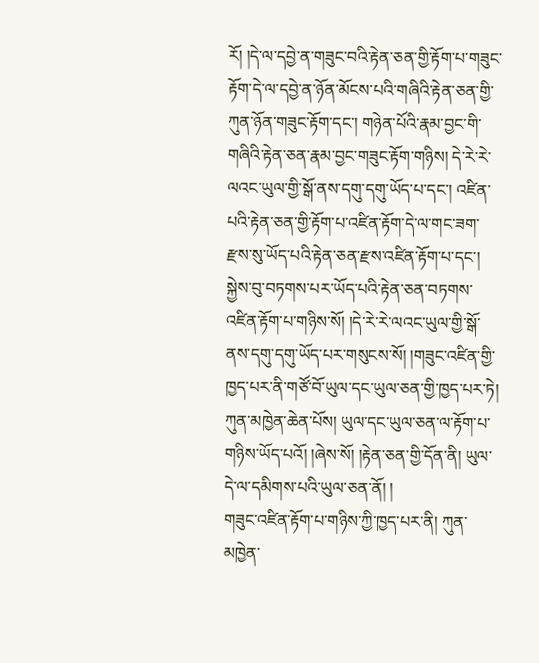རོ། །དེ་ལ་དབྱེ་ན་གཟུང་བའི་རྟེན་ཅན་གྱི་རྟོག་པ་གཟུང་རྟོག་དེ་ལ་དབྱེ་ན་ཉོན་མོངས་པའི་གཞིའི་རྟེན་ཅན་གྱི་ཀུན་ཉོན་གཟུང་རྟོག་དང་། གཉེན་པོའི་རྣམ་བྱང་གི་གཞིའི་རྟེན་ཅན་རྣམ་བྱང་གཟུང་རྟོག་གཉིས། དེ་རེ་རེ་ལའང་ཡུལ་གྱི་སྒོ་ནས་དགུ་དགུ་ཡོད་པ་དང་། འཛིན་པའི་རྟེན་ཅན་གྱི་རྟོག་པ་འཛིན་རྟོག་དེ་ལ་གང་ཟག་རྫས་སུ་ཡོད་པའི་རྟེན་ཅན་རྫས་འཛིན་རྟོག་པ་དང་། སྐྱེས་བུ་བཏགས་པར་ཡོད་པའི་རྟེན་ཅན་བཏགས་འཛིན་རྟོག་པ་གཉིས་སོ། །དེ་རེ་རེ་ལའང་ཡུལ་གྱི་སྒོ་ནས་དགུ་དགུ་ཡོད་པར་གསུངས་སོ། །གཟུང་འཛིན་གྱི་ཁྱད་པར་ནི་གཙོ་བོ་ཡུལ་དང་ཡུལ་ཅན་གྱི་ཁྱད་པར་ཏེ། ཀུན་མཁྱེན་ཆེན་པོས། ཡུལ་དང་ཡུལ་ཅན་ལ་རྟོག་པ་གཉིས་ཡོད་པའོ། །ཞེས་སོ། །རྟེན་ཅན་གྱི་དོན་ནི། ཡུལ་དེ་ལ་དམིགས་པའི་ཡུལ་ཅན་ནོ། །
གཟུང་འཛིན་རྟོག་པ་གཉིས་ཀྱི་ཁྱད་པར་ནི། ཀུན་མཁྱེན་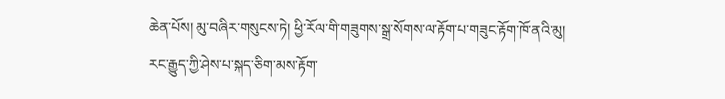ཆེན་པོས། མུ་བཞིར་གསུངས་ཏེ། ཕྱི་རོལ་གི་གཟུགས་སྒྲ་སོགས་ལ་རྟོག་པ་གཟུང་རྟོག་ཁོ་ནའི་མུ། རང་རྒྱུད་ཀྱི་ཤེས་པ་སྐད་ཅིག་མས་རྟོག་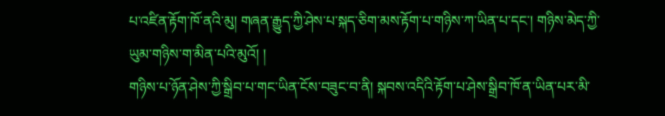པ་འཛིན་རྟོག་ཁོ་ནའི་མུ། གཞན་རྒྱུད་ཀྱི་ཤེས་པ་སྐད་ཅིག་མས་རྟོག་པ་གཉིས་ཀ་ཡིན་པ་དང་། གཉིས་མེད་ཀྱི་ཡུམ་གཉིས་ག་མིན་པའི་མུའོ། །
གཉིས་པ་ཉོན་ཤེས་ཀྱི་སྒྲིབ་པ་གང་ཡིན་ངོས་བཟུང་བ་ནི། སྐབས་འདིའི་རྟོག་པ་ཤེས་སྒྲིབ་ཁོ་ན་ཡིན་པར་མི་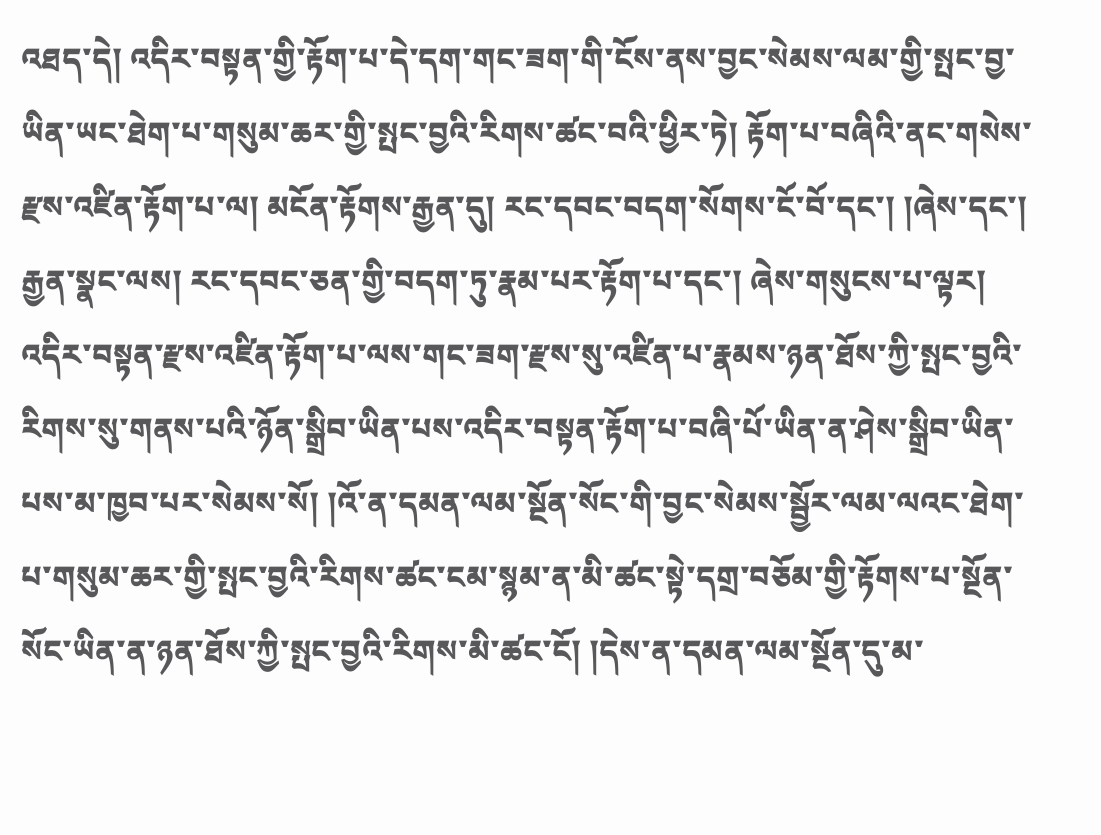འཐད་དེ། འདིར་བསྟན་གྱི་རྟོག་པ་དེ་དག་གང་ཟག་གི་ངོས་ནས་བྱང་སེམས་ལམ་གྱི་སྤང་བྱ་ཡིན་ཡང་ཐེག་པ་གསུམ་ཆར་གྱི་སྤང་བྱའི་རིགས་ཚང་བའི་ཕྱིར་ཏེ། རྟོག་པ་བཞིའི་ནང་གསེས་རྫས་འཛིན་རྟོག་པ་ལ། མངོན་རྟོགས་རྒྱན་དུ། རང་དབང་བདག་སོགས་ངོ་བོ་དང་། །ཞེས་དང་། རྒྱན་སྣང་ལས། རང་དབང་ཅན་གྱི་བདག་ཏུ་རྣམ་པར་རྟོག་པ་དང་། ཞེས་གསུངས་པ་ལྟར། འདིར་བསྟན་རྫས་འཛིན་རྟོག་པ་ལས་གང་ཟག་རྫས་སུ་འཛིན་པ་རྣམས་ཉན་ཐོས་ཀྱི་སྤང་བྱའི་རིགས་སུ་གནས་པའི་ཉོན་སྒྲིབ་ཡིན་པས་འདིར་བསྟན་རྟོག་པ་བཞི་པོ་ཡིན་ན་ཤེས་སྒྲིབ་ཡིན་པས་མ་ཁྱབ་པར་སེམས་སོ། །འོ་ན་དམན་ལམ་སྔོན་སོང་གི་བྱང་སེམས་སྦྱོར་ལམ་ལའང་ཐེག་པ་གསུམ་ཆར་གྱི་སྤང་བྱའི་རིགས་ཚང་ངམ་སྙམ་ན་མི་ཚང་སྟེ་དགྲ་བཅོམ་གྱི་རྟོགས་པ་སྔོན་སོང་ཡིན་ན་ཉན་ཐོས་ཀྱི་སྤང་བྱའི་རིགས་མི་ཚང་ངོ། །དེས་ན་དམན་ལམ་སྔོན་དུ་མ་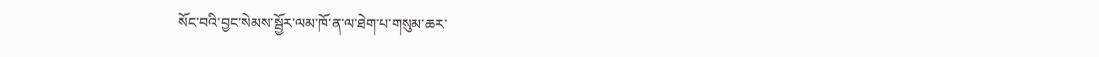སོང་བའི་བྱང་སེམས་སྦྱོར་ལམ་ཁོ་ན་ལ་ཐེག་པ་གསུམ་ཆར་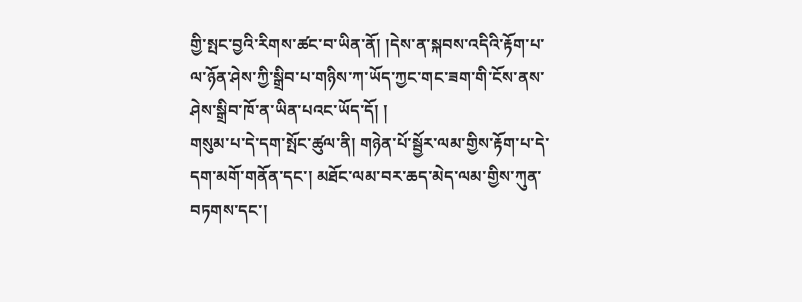གྱི་སྤང་བྱའི་རིགས་ཚང་བ་ཡིན་ནོ། །དེས་ན་སྐབས་འདིའི་རྟོག་པ་ལ་ཉོན་ཤེས་ཀྱི་སྒྲིབ་པ་གཉིས་ཀ་ཡོད་ཀྱང་གང་ཟག་གི་ངོས་ནས་ཤེས་སྒྲིབ་ཁོ་ན་ཡིན་པའང་ཡོད་དོ། །
གསུམ་པ་དེ་དག་སྤོང་ཚུལ་ནི། གཉེན་པོ་སྦྱོར་ལམ་གྱིས་རྟོག་པ་དེ་དག་མགོ་གནོན་དང་། མཐོང་ལམ་བར་ཆད་མེད་ལམ་གྱིས་ཀུན་བཏགས་དང་།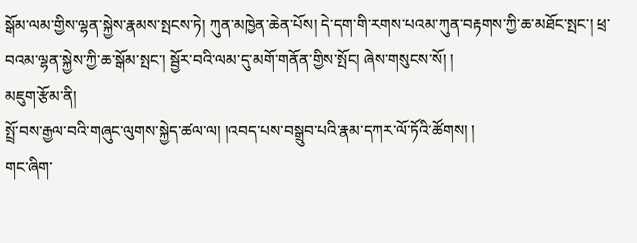སྒོམ་ལམ་གྱིས་ལྷན་སྐྱེས་རྣམས་སྤངས་ཏེ། ཀུན་མཁྱེན་ཆེན་པོས། དེ་དག་གི་རགས་པའམ་ཀུན་བརྟགས་ཀྱི་ཆ་མཐོང་སྤང་། ཕྲ་བའམ་ལྷན་སྐྱེས་ཀྱི་ཆ་སྒོམ་སྤང་། སྦྱོར་བའི་ལམ་དུ་མགོ་གནོན་གྱིས་སྤོང། ཞེས་གསུངས་སོ། །
མཇུག་རྩོམ་ནི།
སྤྲོ་བས་རྒྱལ་བའི་གཞུང་ལུགས་སྐྱེད་ཚལ་ལ། །འབད་པས་བསྒྲུབ་པའི་རྣམ་དཀར་ལོ་ཏོའི་ཚོགས། །
གང་ཞིག་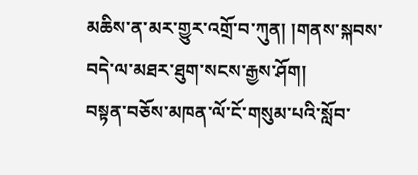མཆིས་ན་མར་གྱུར་འགྲོ་བ་ཀུན། །གནས་སྐབས་བདེ་ལ་མཐར་ཐུག་སངས་རྒྱས་ཤོག།
བསྟན་བཅོས་མཁན་ལོ་ངོ་གསུམ་པའི་སློབ་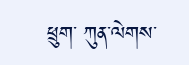ཕྲུག་ ཀུན་ལེགས་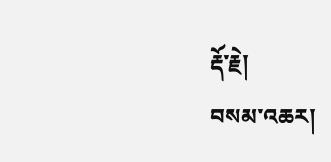རྡོ་རྗེ།
བསམ་འཆར།